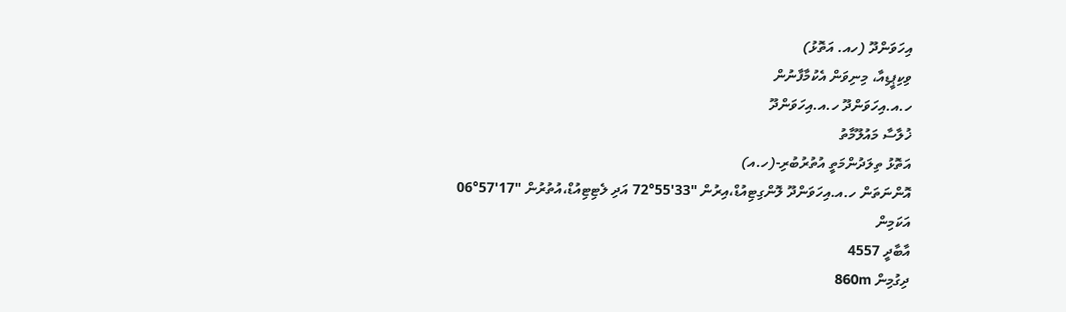އިހަވަންދޫ (ހއ. އަތޮޅު)
ވިކިޕީޑިއާ، މިނިވަން އެކުމާފާނުން
ހ.އ.އިހަވަންދޫ ހ.އ.އިހަވަންދޫ
ޚުލާސާ މައުލޫމާތު
އަތޮޅު ތިލަދުންމަތީ އުތުރުބުރި-(ހ.އ)
އޮންނަތަން ހ.އ.އިހަވަންދޫ ލޮންގިޓިއުޑް،އިރުން "33'55°72 އަދި ލެޓިޓިއުޑް،އުތުރުން "17'57°06
އަކަމިން
އާބާދީ 4557
ދިގުމިން 860m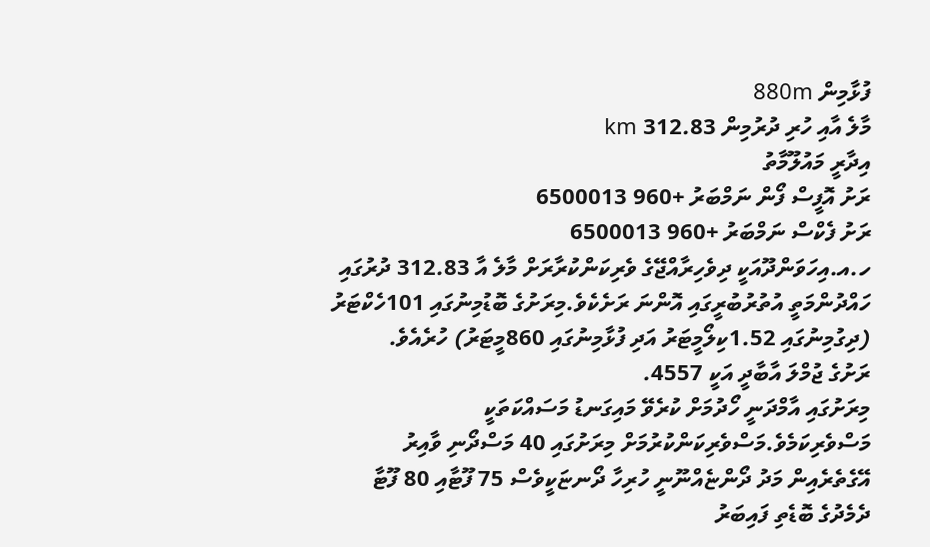ފުޅާމިން 880m
މާލެ އާއި ހުރި ދުރުމިން 312.83 km
އިދާރީ މައުލޫމާތު
ރަށު އޮފީސް ފޯން ނަމްބަރު +960 6500013
ރަށު ފެކްސް ނަމްބަރު +960 6500013
ހ.އ.އިހަވަންދޫއަކީ ދިވެހިރާއްޖޭގެ ވެރިކަންކުރާރަށް މާލެ އާ 312.83 ދުރުގައި ހައްދުންމަތީ އުތުރުބުރީގައި އޮންނަ ރަށެކެވެ.މިރަށުގެ ބޮޑުމިނުގައި 101ހެކްޓަރު (ދިގުމިނުގައި 1.52ކިލޯމީޓަރު އަދި ފުޅާމިނުގައި 860މީޓަރު) ހުރެއެވެ.
ރަށުގެ ޖުމްލަ އާބާދީ އަކީ 4557.
މިރަށުގައި އާމްދަނީ ހޯދުމަށް ކުރެވޭ މައިގަނޑު މަސައްކަތަކީ މަސްވެރިކަމެވެ.މަސްވެރިކަންކުރުމަށް މިރަށުގައި 40 މަސްދޯނި ވާއިރު އޭގެތެރެއިން މަދު ދޯންޏެއްނޫނީ ހުރިހާ ދޯނޏަކީވެސް 75 ފޫޓާއި 80 ފޫޓާ ދެމެދުގެ ބޮޑެތި ފައިބަރު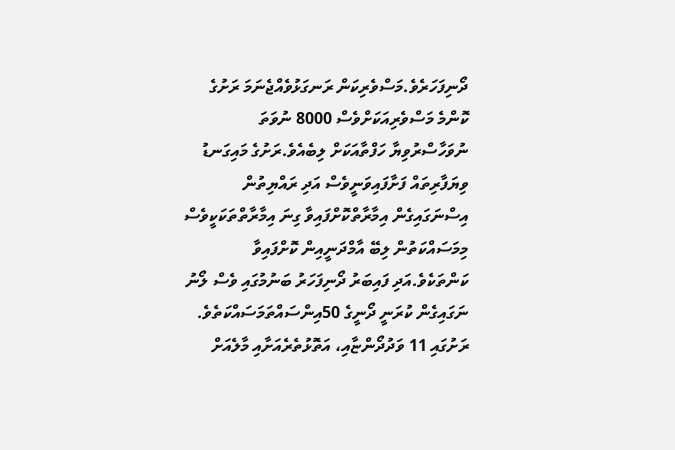ދޯނިފަހަރެވެ.މަސްވެރިކަން ރަނގަޅުވެއްޖެނަމަ ރަށުގެ ކޮންމެ މަސްވެރިއަކަށްވެސް 8000 ނުވަތަ ނުވަހާސްރުވިޔާ ހަފްތާއަކަށް ލިބެއެވެ.ރަށުގެ މައިގަނޑު ވިޔަފާރިތައް ފަށާފައިވަނީވެސް އަދި ރައްޔިތުން އިސްނަގައިގެން އިމާރާތްކޮށްފައިވާ ގިނަ އިމާރާތްތަކަކީވެސް މިމަސައްކަތުން ލިބޭ އާމްދަނީއިން ކޮށްފައިވާ ކަންތަކެވެ.އަދި ފައިބަރު ދޯނިފަހަރު ބަނުމުގައި ވެސް ލޯނު ނަގައިގެން ކުރަނީ ދޯނީގެ 50އިންސައްތަމަސައްކަތެވެ.
ރަށުގައި 11 ވަދުދޯންޏާއި، އަތޮޅުތެރެއަށާއި މާލެއަށް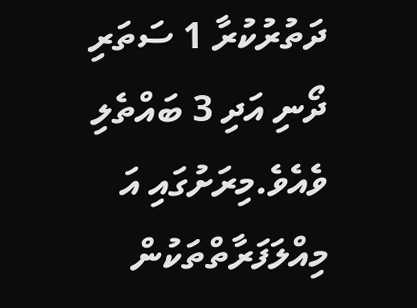ދަތުރުކުރާ 1 ސަތަރި ދޯނި އަދި 3 ބައްތެލި ވެއެވެ.މިރަށުގައި އަ މިއްލަފަރާތްތަކުން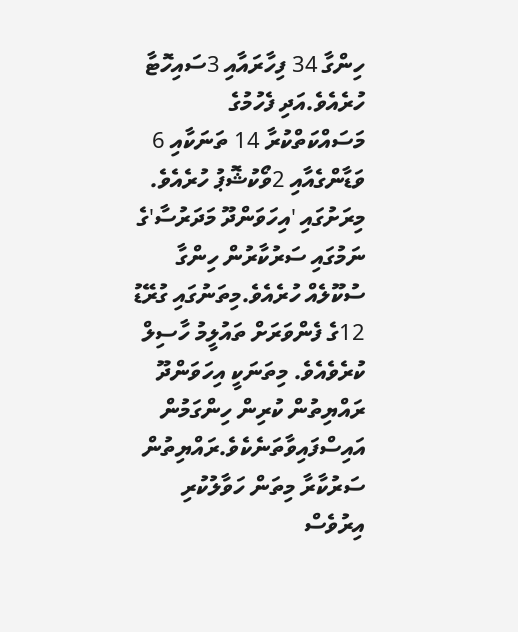ހިންގާ 34 ފިހާރައާއި 3ސައިހޮޓާ ހުރެއެވެ.އަދި ފެހުމުގެ މަސައްކަތްކުރާ 14 ތަނަކާއި 6 ވަޑާންގެއާއި 2ވޯކުޝޮޕު ހުރެއެވެ.
މިރަށުގައި 'އިހަވަންދޫ މަދަރުސާ'ގެ ނަމުގައި ސަރުކާރުން ހިންގާ ސުކޫލެއް ހުރެއެވެ.މިތަނުގައި ގުރޭޑު 12ގެ ފެންވަރަށް ތައުލީމު ހާސިލް ކުރެވެއެވެ. މިތަނަކީ އިހަވަންދޫ ރައްޔިތުން ކުރިން ހިންގަމުން އައިސްފައިވާތަނެކެވެ.ރައްޔިތުން ސަރުކާރާ މިތަން ހަވާލުކުރި އިރުވެސް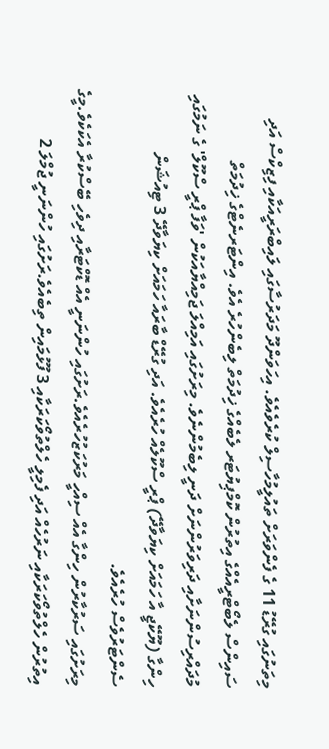މިތަނުގައި ގުރޭޑު 11 ގެ ފެންވަރަށް ތައުލީމުހާސިލް ކުރެވެއެވެ. އިހަވަންދޫ މަދަރުސާގައި ލައިބްރަރީއަކާއި ފިޒިކްސް އަދި ސައިންސް ލެބޯޓްރީއެއްގެ އިތުރުން ކޮމްޕިޔުޓަރ ލެބެއްގެ ޚިދުމަތް ލިބެންހުރެ އެވެ. އިންޓަރނެޓްގެ ޚިދުމަތް މުދައްރިސުންނަށާއި ދަރިވަރުންނަށް ދަނީ ލިބެމުންނެވެ. މިރަށުގައި އަމިއްލަ ޖަމިއްޔާއަކުން 'ވަފާ ޕްރީ ސްކޫލް' ގެ ނަމުގައި ހިންގާ (ޔޫކޭޖީ އާ ހަމައަށް ކިޔަވާދޭ) ޕްރީ ސްކޫލެއް ހުރެއެވެ. އަދި ގުރޭޑް ބާރައާ ހަމައަށް ކިޔަވާދޭ 3 ޓިއުޝަން ސެންޓަރުވެސް ހުރެއެވެ.
މިރަށުގައި ސަރުކާރުން ހިންގާ އެއް ސިއްހީ މަރުކަޒުހުރެއެވެ.ރަށުގައި ހުންނަނީ އެއް ޑޮކްޓަރާއި ދިވެހި ބޭސްކުރާ އެކަކެވެ.މީގެ އިތުރުން ހެލްތުވޯކަރަކާއި ނަރުހެއް އަދި ފެމިލީ ހެލްތުވޯކަރަކާއި 3 ފޫޅުމައިން ތިބެއެވެ.ރަށުގައި ހުންނަނީ ޖުމްލަ 2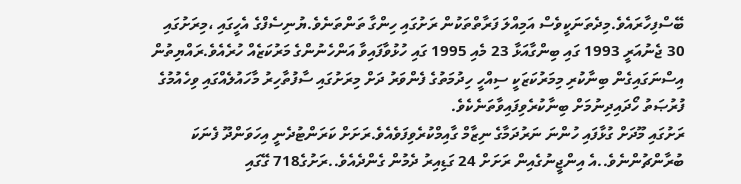ބޭސްފިހާރައެވެ.މިދެތަނަކީވެސް އަމިއްލަ ފަރާތްތަކުން ރަށުގައި ހިންގާ ތަންތަނެވެ.ޔުނިސެފްގެ އެހީގައި ،މިރަށުގައި 30 ޖެނުއަރީ 1993 ގައި ބިންގާއަޅާ 23 މެއި 1995 ގައި ހުޅުވާފައިވާ އަންހެނުންގެ މަރުކަޒެއް ހުރެއެވެ.ރައްޔިތުން އިސްނަގައިގެން ބިނާކުރި މިމަރުކަޒަކީ ސިއްހީ ހިދުމަތުގެ ފެންވަރު ދަށް މިރަށުގައި ސާފުތާހިރު މާހައުލެއްގައި ވިހެއުމުގެ ފުރުޞަތު ހޯދައިދިނުމަށް ބިނާކުރެވިފައިވާތަނެކެވެ.
ރަށުގައި މޫދަށް ގުޅާފައި ހުންނަ ނަރުދަމާގެ ނިޒާމް ގާއިމްކުރެވިފަވެއެވެ.ރަށަށް ކަރަންޓުދެނީ އިހަވަންދޫ ފެނަކަ ބުރާންޗުންނެވެ..އެ އިންޖީނުގެއިން ރަށަށް 24 ގަޑިއިރު ދެމުން ގެންދެއެވެ..ރަށުގެ718 ގޭގައި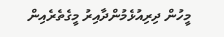މީހުން ދިރިއުޅެމުންދާއިރު މީގެތެރެއިން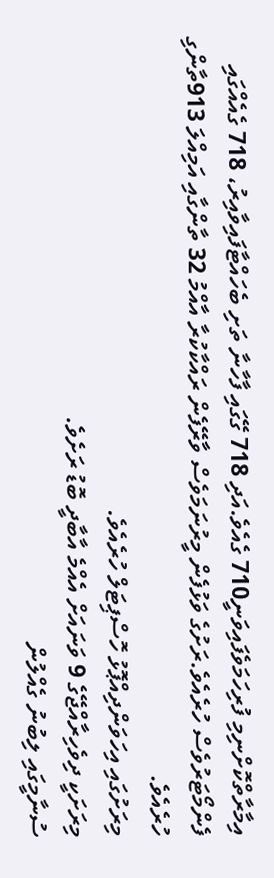އިމާރާތްކޮށްނިމި ފުރިހަމަވެފައިވަނީ710 ގެއެވެ.އަދި 718 ގޭގައި ފާހާނާ ތަށި ބެހައްޓާފައިވާއިރު، 718 ގެއެއްގައި ފެންމޯޓަރުވެސް ހުރެއެވެ.ރަށުގެ ވަޅުފެން މީރުނަމަވެސް ވާރޭފެން ރައްކާކުރާ އާއްމު 32 ތާންގާއި އަމިއްލަ 913ތާންގި ހުރެއެވެ.
މިރަށުގައި އިހަވަންދިއްޕޮޅު ހޮސްޕިޓަލް ހުރެއެވެ.
މިރަށަކީ ދިވެހިރާއްޖޭގެ 9 ވަނައަށް އެއްމެ އާބާދީ ބޮޑު ރަށެވެ.
ސުނާމީގައި ލިބުނު ގެއްލުން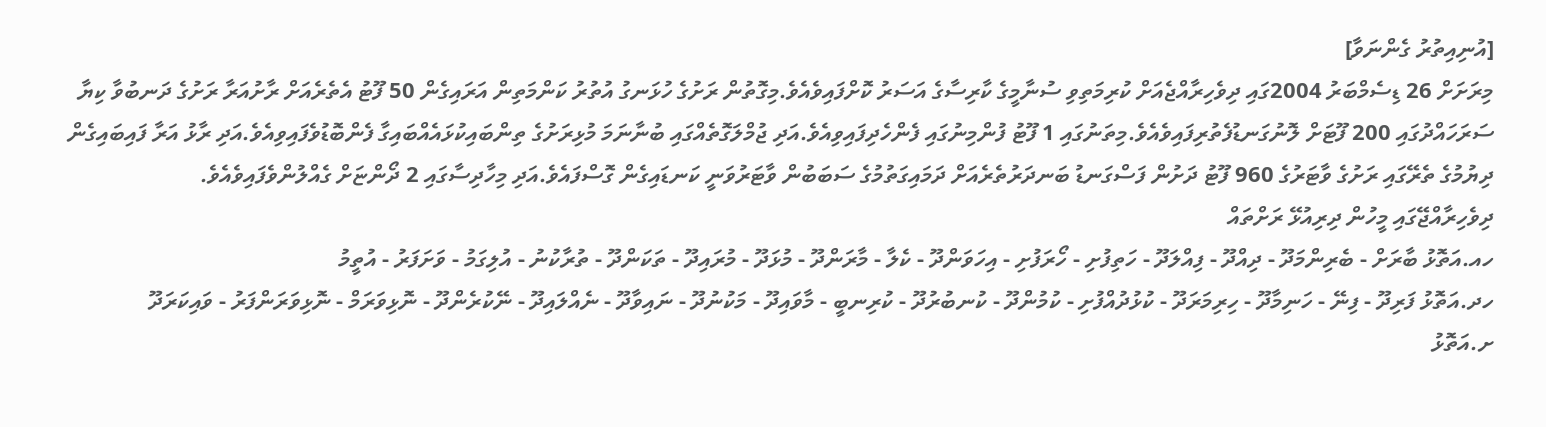[އުނިއިތުރު ގެންނަވާ]
މިރަށަށް 26 ޑިސެމްބަރު 2004ގައި ދިވެހިރާއްޖެއަށް ކުރިމަތިވި ސުނާމީގެ ކާރިސާގެ އަސަރު ކޮށްފައިވެއެވެ.މިގޮތުން ރަށުގެ ހުޅަނގު އުތުރު ކަންމަތިން އަރައިގެން 50 ފޫޓު އެތެރެއަށް ރާށުއަރާ ރަށުގެ ދަނބުވާ ކިޔާ ސަރަހައްދުގައި 200 ފޫޓަށް ލޮނުގަނޑުފެތުރިފައިވެއެވެ.މިތަނުގައި 1 ފޫޓު ފުންމިނުގައި ފެންހެދިފައިވިއެވެ.އަދި ޖުމްލަގޮތެއްގައި ބުނާނަމަ މުޅިރަށުގެ ތިންބައިކުޅައެއްބައިގާ ފެންބޮޑުވެފައިވިއެވެ.އަދި ރާޅު އަރާ ފައިބައިގެން ދިޔުމުގެ ތެރޭގައި ރަށުގެ ވާޓަރުގެ 960 ފޫޓު ދަށުން ފަސްގަނޑު ބަނދަރުތެރެއަށް ދަމައިގަތުމުގެ ސަބަބުން ވާޓަރުވަނީ ކަނޑައިގެން ގޮސްފައެވެ.އަދި މިހާދިސާގައި 2 ދޯންޏަށް ގެއްލުންވެފައިވެއެވެ.
ދިވެހިރާއްޖޭގައި މީހުން ދިރިއުޅޭ ރަށްތައް
ހއ.އަތޮޅު ބާރަށް - ބެރިންމަދޫ - ދިއްދޫ - ފިއްލަދޫ - ހަތިފުށި - ހޯރަފުށި - އިހަވަންދޫ - ކެލާ - މާރަންދޫ - މުޅަދޫ - މުރައިދޫ - ތަކަންދޫ - ތުރާކުނު - އުލިގަމު - ވަށަފަރު - އުތީމު
ހދ.އަތޮޅު ފަރިދޫ - ފިނޭ - ހަނިމާދޫ - ހިރިމަރަދޫ - ކުޅުދުއްފުށި - ކުމުންދޫ - ކުނބުރުދޫ - ކުރިނބީ - މާވައިދޫ - މަކުނުދޫ - ނައިވާދޫ - ނެއްލައިދޫ - ނޭކުރެންދޫ - ނޮޅިވަރަމް - ނޮޅިވަރަންފަރު - ވައިކަރަދޫ
ށ.އަތޮޅު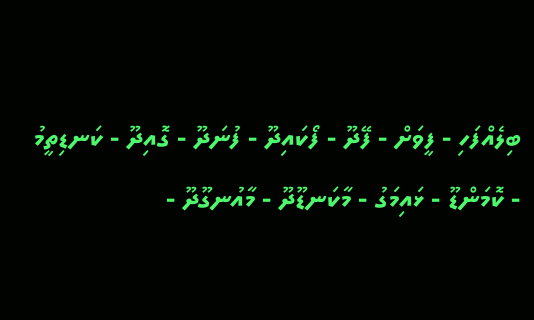ބިލެއްފަހި - ފީވަށް - ފޭދޫ - ފޯކައިދޫ - ފުނަދޫ - ގޮއިދޫ - ކަނޑިތީމު - ކޮމަންޑޫ - ޅައިމަގު - މާކަނޑޫދޫ - މާއުނގޫދޫ -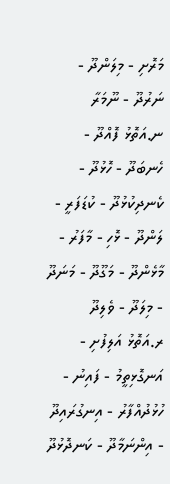މަރޮށި - މިލަންދޫ - ނަރުދޫ - ނޫމަރާ
ނ.އަތޮޅު ފޮއްދޫ - ހެނބަދޫ - ހޮޅުދޫ - ކެނދިކުޅުދޫ - ކުޑަފަރީ - ލަންދޫ - ޅޮހި - މާފަރު - މާޅެންދޫ - މަގޫދޫ - މަނަދޫ - މިލަދޫ - ވެލިދޫ
ރ.އަތޮޅު އަލިފުށި - އަނގޮޅިތީމު - ފައިނު - ހުޅުދުއްފާރު - އިނގުރައިދޫ - އިންނަމާދޫ - ކަނދޮޅުދޫ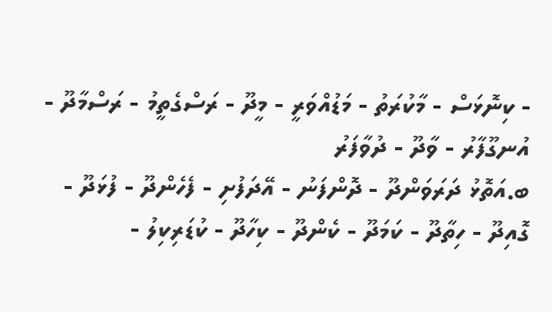- ކިނޮޅަސް - މާކުރަތު - މަޑުއްވަރީ - މީދޫ - ރަސްގެތީމު - ރަސްމާދޫ - އުނގޫފާރު - ވާދޫ - ދުވާފަރު
ބ.އަތޮޅު ދަރަވަންދޫ - ދޮންފަނު - އޭދަފުށި - ފެހެންދޫ - ފުޅަދޫ - ގޮއިދޫ - ހިތާދޫ - ކަމަދޫ - ކެންދޫ - ކިހާދޫ - ކުޑަރިކިލު -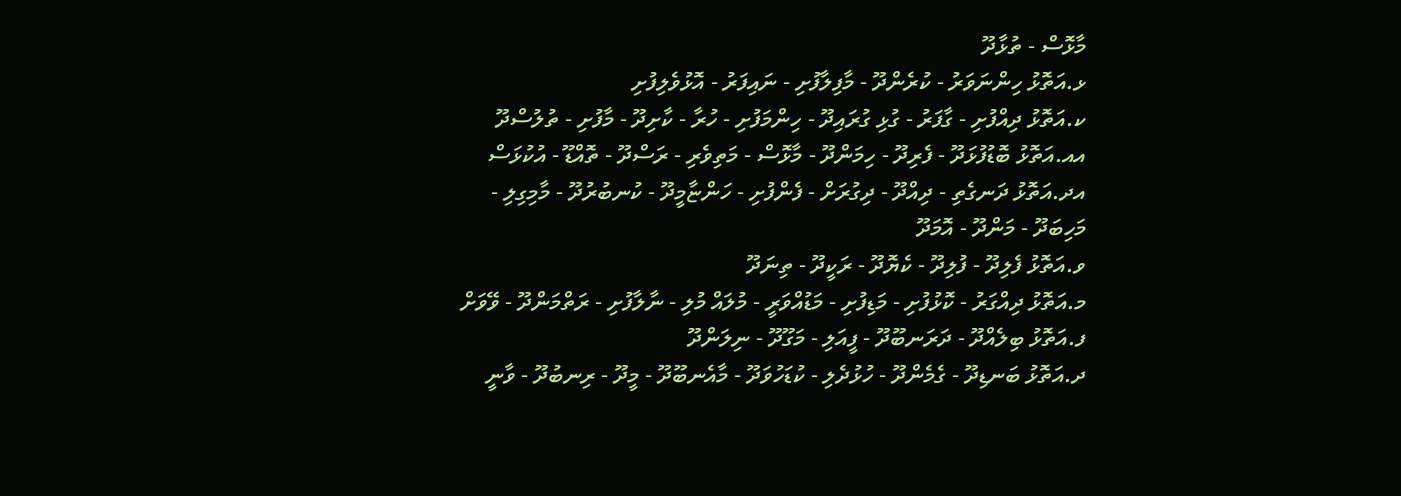މާޅޮސް - ތުޅާދޫ
ޅ.އަތޮޅު ހިންނަވަރު - ކުރެންދޫ - މާފިލާފުށި - ނައިފަރު - އޮޅުވެލިފުށި
ކ.އަތޮޅު ދިއްފުށި - ގާފަރު - ގުޅި ގުރައިދޫ - ހިންމަފުށި - ހުރާ - ކާށިދޫ - މާފުށި - ތުލުސްދޫ
އއ.އަތޮޅު ބޮޑުފުޅަދޫ - ފެރިދޫ - ހިމަންދޫ - މާޅޮސް - މަތިވެރި - ރަސްދޫ - ތޮއްޑޫ - އުކުޅަސް
އދ.އަތޮޅު ދަނގެތި - ދިއްދޫ - ދިގުރަށް - ފެންފުށި - ހަންޏާމީދޫ - ކުނބުރުދޫ - މާމިގިލި - މަހިބަދޫ - މަންދޫ - އޮމަދޫ
ވ.އަތޮޅު ފެލިދޫ - ފުލިދޫ - ކެޔޮދޫ - ރަކީދޫ - ތިނަދޫ
މ.އަތޮޅު ދިއްގަރު - ކޮޅުފުށި - މަޑިފުށި - މަޑުއްވަރީ - މުލައް މުލި - ނާލާފުށި - ރަތްމަންދޫ - ވޭވަށް
ފ.އަތޮޅު ބިލެއްދޫ - ދަރަނބޫދޫ - ފީއަލި - މަގޫދޫ - ނިލަންދޫ
ދ.އަތޮޅު ބަނޑިދޫ - ގެމެންދޫ - ހުޅުދެލި - ކުޑަހުވަދޫ - މާއެނބޫދޫ - މީދޫ - ރިނބުދޫ - ވާނީ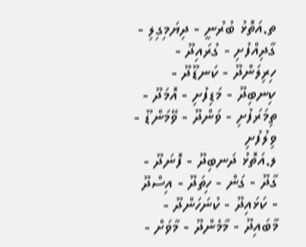ތ.އަތޮޅު ބުރުނީ - ދިޔަމިގިލި - ގާދިއްފުށި - ގުރައިދޫ - ހިރިލަންދޫ - ކަނޑޫދޫ - ކިނބިދޫ - މަޑިފުށި - އޮމަދޫ - ތިމަރަފުށި - ވަންދޫ - ވޭމަންޑޫ - ވިލުފުށި
ލ.އަތޮޅު ދަނބިދޫ - ފޮނަދޫ - ގާދޫ - ގަން - ހިތަދޫ - އިސްދޫ - ކަޅައިދޫ - ކުނަހަންދޫ - މާބައިދޫ - މާމެންދޫ - މާވަށް -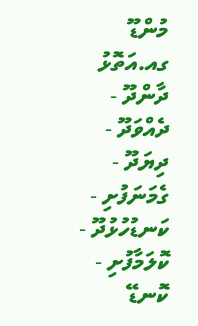މުންޑޫ
ގއ.އަތޮޅު ދާންދޫ - ދެއްވަދޫ - ދިޔަދޫ - ގެމަނަފުށި - ކަނޑުހުޅުދޫ - ކޮލަމާފުށި - ކޮނޑޭ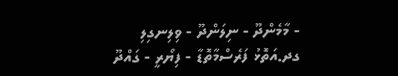- މާމެންދޫ - ނިލަންދޫ - ވިލިނގިލި
ގދ.އަތޮޅު ފަރެސްމާތޮޑާ - ފިޔޯރީ - ގައްދޫ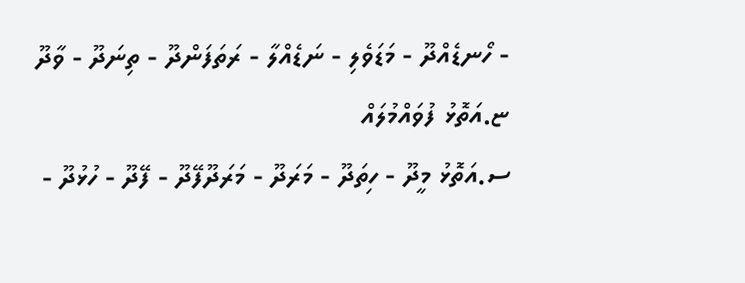- ހޯނޑެއްދޫ - މަޑަވެލި - ނަޑެއްލާ - ރަތަފަންދޫ - ތިނަދޫ - ވާދޫ
ޏ.އަތޮޅު ފުވައްމުލައް
ސ.އަތޮޅު މީދޫ - ހިތަދޫ - މަރަދޫ - މަރަދޫފޭދޫ - ފޭދޫ - ހުޅުދޫ -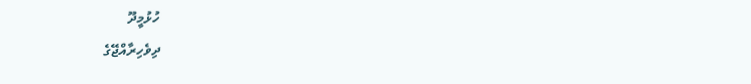ހުޅުމީދޫ
ދިވެހިރާއްޖޭގެ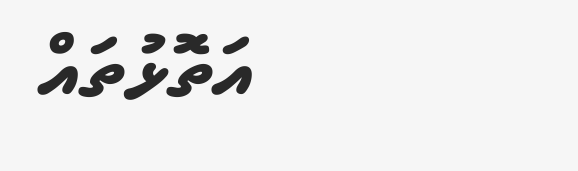އަތޮޅުތައް